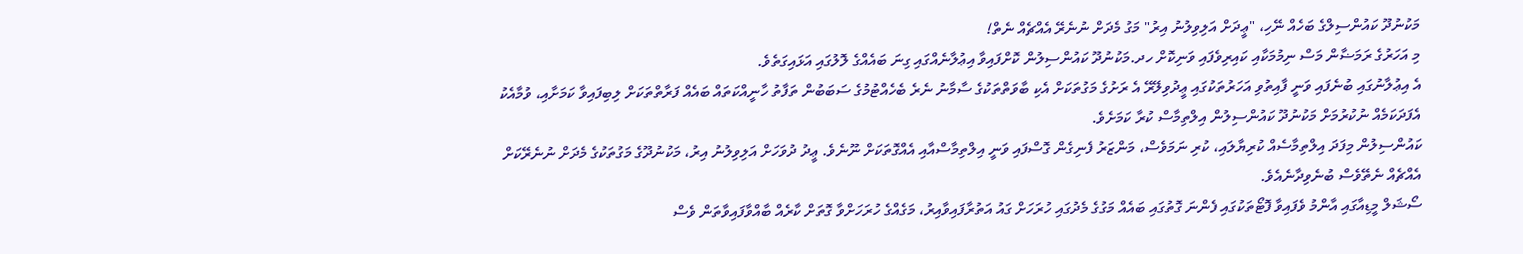މަކުނުދޫ ކައުންސިލްގެ ބަހެއް ނޭހި، "ޢީދަށް އަލިވިލުނު އިރު" މަގު މެދަށް ނުނެރޭ އެއްޗެއް ނެތް!
މި އަހަރުގެ ރަމަޟާން މަސް ނިމުމަކާއި ކައިރިވެފައި ވަނިކޮށް ހދ.މަކުނުދޫ ކައުންސިލުން ކޮށްފައިވާ އިޢުލާނެއްގައި ގިނަ ބައެއްގެ ލޮލުގައި އަޅައިގަތެވެ.
އެ އިޢުލާނުގައި ބުނެފައި ވަނީ ފާއިތުވި އަހަރުތަކުގައި ޢީދުވިލޭރޭ އެ ރަށުގެ މަގުތަކަށް އެކި ބާވަތްތަކުގެ ސާމާނު ނެރެ ބެހެއްޓުމުގެ ސަބަބުން ތަފާތު ހާނީއްކަތައް ބައެއް ފަރާތްތަކަށް ލިބިފައިވާ ކަމަށާއި، ވުމާއެކު އެފަދަކަމެއް ނުކުރުމަށް މަކުނުދޫ ކައުންސިލުން އިލްތިމާސް ކުރާ ކަމަށެވެ.
ކައުންސިލުން މިފަދަ އިލްތިމާސެއް ކުރިޔާލައި، ކުރި ނަމަވެސް، މަންޒަރު ފެނިގެން ގޮސްފައި ވަނީ އިލްތިމާސްއާއި އެއްގޮތަކަށް ނޫނެވެ. ޢީދު ދުވަހަށް އަލިވިލުނު އިރު، މަކުނުދޫގެ މަގުތަކުގެ މެދަށް ނުނެރޭކަށް އެއްޗެއް ނެތޭވެސް ބުނެވިދާނެއެވެ.
ސޯޝަލް މީޑިއާގައި އާންމު ވެފައިވާ ފޮޓޯތަކުގައި ފެންނަ ގޮތުގައި ބައެއް މަގުގެ މެދުގައި ހުރަހަށް ގައު އަތުރާފައިވާއިރު، މަގެއްގެ ހުރަހަށްވާ ގޮތަށް ކާރެއް ބާއްވާފައިވާތަން ވެސް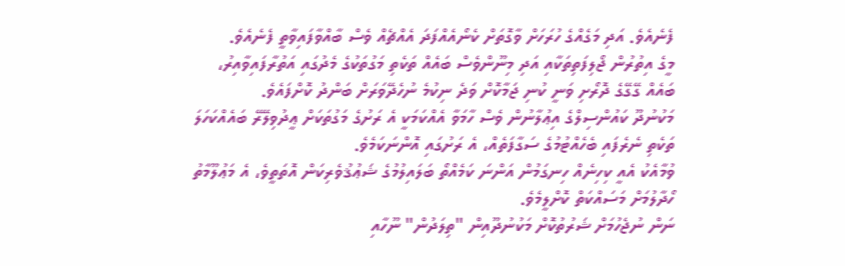ފެނެއެވެ. އަދި މަގެއްގެ ހުރަހަށް ވާގޮތަށް ކެނޯއެއްފަދަ އެއްޗެއް ވެސް ބާއްވާފައިވާތީ ފެނެއެވެ.
މީގެ އިތުރުން ޖޯލިފަތިތަކާއި އަދި މިނޫންވެސް ބައެއް ތަކެތި މަގުތަކުގެ މެދުގައި އަތުރާފައިވާއިރު، ބައެއް ގޭގޭގެ ދޮރޯށި ވަނީ ކުނި ޖަމާކޮށް ވަދެ ނިކުމެ ނުހެދޭވަރަށް ބަންދު ކޮށްފައެވެ.
މަކުނުދޫ ކައުންސިލްގެ އިޢުލާނުން ވެސް ހާމަވާ އެއްކަމަކީ އެ ރަށުގެ މަގުތަކަށް ޢީދުވިލޭރޭ ބައެއްކަހަލަ ތަކެތި ނެރެފައި ބެހެއްޓުމުގެ ސަގާފަތެއް، އެ ރަށުގައި އޮންނަކަމެވެ.
ވުމާއެކު އެއީ ކިހިނެއް ހިނގަމުން އަންނަ ކަމެއްތޯ ބަލައިލުމުގެ ޝަޢުޤުވެރިކަން އޮތަތީވެ، އެ މަޢުލޫމާތު ހޯދާލުމަށް މަސައްކަތް ކޮށްލީމެވެ.
ނަން ނުޖެހުމަށް ޝަރުތުކޮށް މަކުނުދޫއިން "ތިލަދުން" ނޫހާއި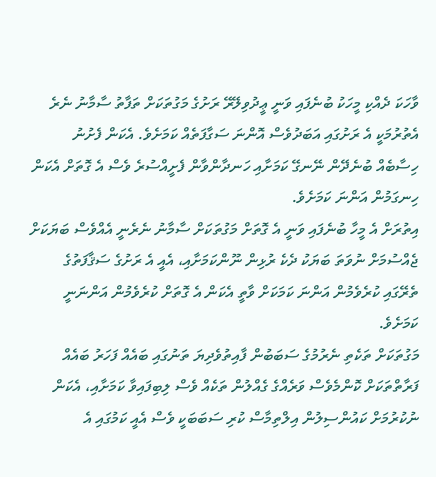ވާހަކަ ދެއްކި މީހަކު ބުނެފައި ވަނީ ޢީދުވިލޭރޭ ރަށުގެ މަގުތަކަށް ތަފާތު ސާމާނު ނެރެ އެތުރުމަކީ އެ ރަށުގައި އަބަދުވެސް އޮންނަ ސަގާފަތެއް ކަމަށެވެ. އެކަން ފެށުނު ހިސާބެއް ބުނެދޭން ނޭނގޭ ކަމަށާއި ހަނދާންވާން ފެށީއްސުރެ ވެސް އެ ގޮތަށް އެކަން ހިނގަމުން އަންނަ ކަމަށެވެ.
އިތުރަށް އެ މީހާ ބުނެފައި ވަނީ އެ ގޮތަށް މަގުތަކަށް ސާމާނު ނެރެނީ އެއްވެސް ބަޔަކަށް ޖެއްސުމަށް ނުވަތަ ބަޔަކު ދެކެ ރުޅިން ނޫންކަމަށާއި، އެއީ އެ ރަށުގެ ސަޤާފަތުގެ ތެރޭގައި ކުރެވެމުން އަންނަ ކަމަކަށް ވާތީ އެކަން އެ ގޮތަށް ކުރެވެމުން އަންނަނީ ކަމަށެވެ.
މަގުތަކަށް ތަކެތި ނެރުމުގެ ސަބަބުން ފާއިތުވެދިޔަ ތަނުގައި ބައެއް ފަހަރު ބައެއް ފަރާތްތަކަށް ކޮންމެވެސް ވަރެއްގެ ގެއްލުން ތަކެއް ވެސް ލިބިފައިވާ ކަމަށާއި، އެކަން ނުކުރުމަށް ކައުންސިލުން އިލްތިމާސް ކުރި ސަބަބަކީ ވެސް އެއީ ކަމުގައި އެ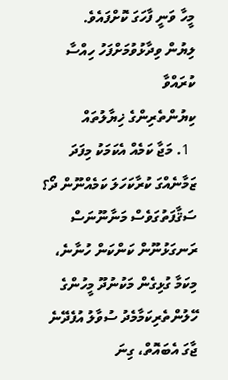މީހާ ވަނީ ފާހަގަ ކޮށްފައެވެ.
ލިޔުން ވިދާޅުވުމަށްފަހު ހިއްސާ ކުރައްވާ
ކިޔުންތެރިންގެ ޚިޔާލުތައް
  1. މަޖާ ކަމެއް އެކަމަކު މިފަދަ ޒަމާނެއްގަ ކުރާކަހަލަ ކަމެއްނޫން ދޯ؟ ސަޤާފަތުގަވެސް މަނާނޫނަސް ރަނގަޅުނޫން ކަންކަން ހުނާނެ، މިކަމާ ގުޅިގެން މަކުނުދޫ މީހުންގެ ހޭލުންތެރިކަމާމެދު ސުވާލު އުފެދޭނެ ޖާގަ އެބައޮތް، ގިނަ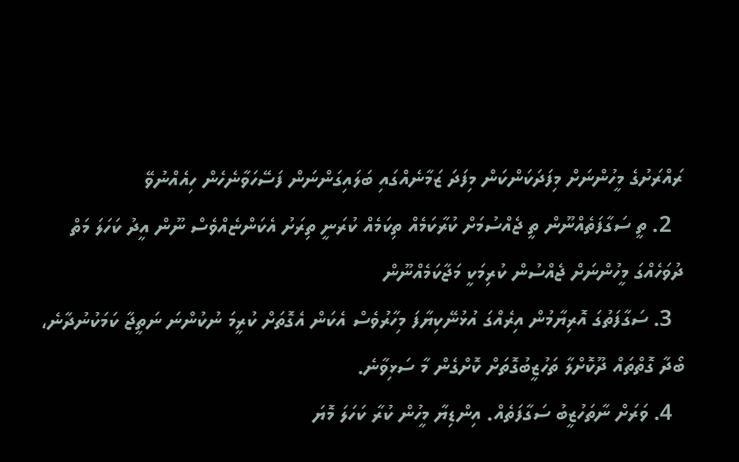ރައްރަށުގެ މީހުންނަށް މިފަދަކަންކަން މިފަދަ ޒަމާނެއްގައި ބަލައިގަންނަން ފަސޭހަވާނެހެން ހިއެއްނުވޭ
  2. ތީ ސަގާފަތެއްނޫން ތީ ޖެއްސުމަށް ކުރާކަމެއް ތިކަމެއް ކުރަނީ ތިރަށު އެކަންޏެއްވެސް ނޫން އީދު ކަހަލަ މަތް ދުވަހެއްގަ މީހުންނަށް ޖެއްސުން ކުރިމަކީ މަޖާކަމެއްނޫން
  3. ސަގާފަތުގަ އޮރިޔާމުން އިރެއްގަ އުޅުނޭކިޔާފަ މިހާރުވެސް އެކަން އެގޮތަށް ކުރީމަ ނުކުންނަ ނަތީޖާ ކަމަކުނުދާނެ، ބޯދާ ގޮތްތައް ދޫކޮށްލާ ތަހުޒީބުގޮތަށް ކޮށްގެން މާ ސަޅިވާނެ.
  4. ވަރަށް ނާތަހުޒީބު ސަގާފަތެއް. އިންޑިޔާ މީހުން ކުރާ ކަހަލަ މޮޔަ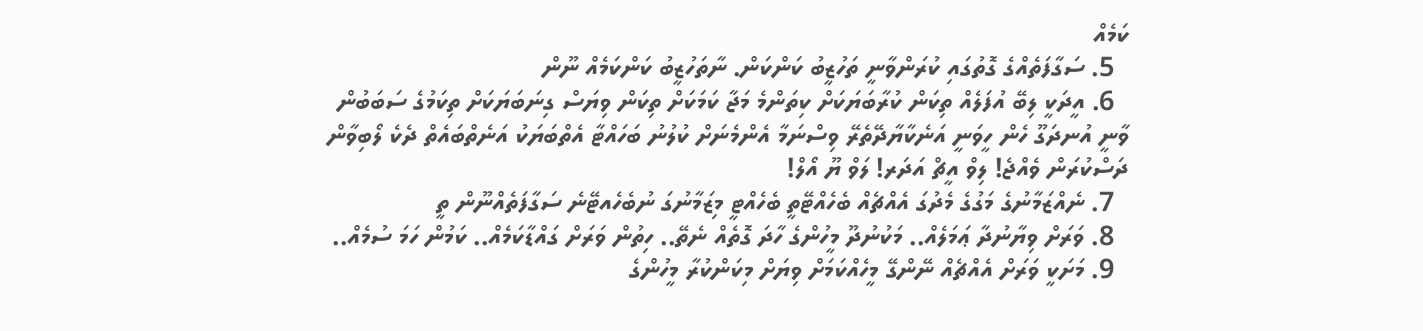ކަމެއް
  5. ސަގާފަތެއްގެ ގޮތުގައި ކުރަންވާނީ ތަހުޒީބު ކަންކަން. ނާތަހުޒީބު ކަންކަމެއް ނޫން
  6. އީދަކީ ލިބޭ އުފަލެއް ތިކަން ކުރާބަޔަކަށް ކިތަންމެ މަޖާ ކަމަކަށް ތިކަން ވިޔަސް ގިނަބަޔަކަށް ތިކަމުގެ ސަބަބުން ވާނީ އުނދަގޫ ހެން ހީވަނީ އަނެކާޔާދޭތެރޭ ވިސްނަމާ އެންމެނަށް ކުލުނު ބަހައްޓާ އެތްބަޔަކު އަނެތްބައެތް ދެކެ ލޯބިވާން ދަސްކުރަން ވެއްޖެ! ލިވް އީޗް އަދަރ! ލަވް ޔޫ އޯލް!
  7. ނެއްޒަމާނުގެ މަގުގެ މެދުގަ އެއްޗެއް ބެހެއްޓޭތީ ބެހެއްޓީ މިޒަމާނުގަ ނުބެހެއޓޭނެ ސަގާފަތެއްނޫން ތީ
  8. ވަރަށް ވިޔާނުދާ ޢަމަލެއް.. މަކުނުދޫ މީހުންގެ ހާދަ ގޮތެއް ނެތޭ.. ހިތުން ވަރަށް ގައްޑާކަމެއް.. ކަމުން ހަމަ ސުމެއް..
  9. މަށަކީ ވަރަށް އެއްޗެއް ނޭންގޭ މީހެއްކަމަށް ވިޔަށް މިކަންކުރާ މީހުންގެ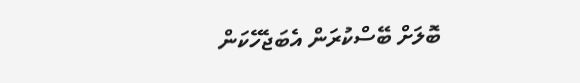ބޮލަށް ބޭސްކުރަން އެބަޖެހޭކަން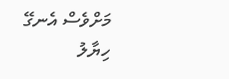މަށްވެސް އެނގޭ
ހިޔާލު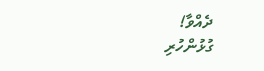ދެއްވާ!
ގުޅުންހުރި